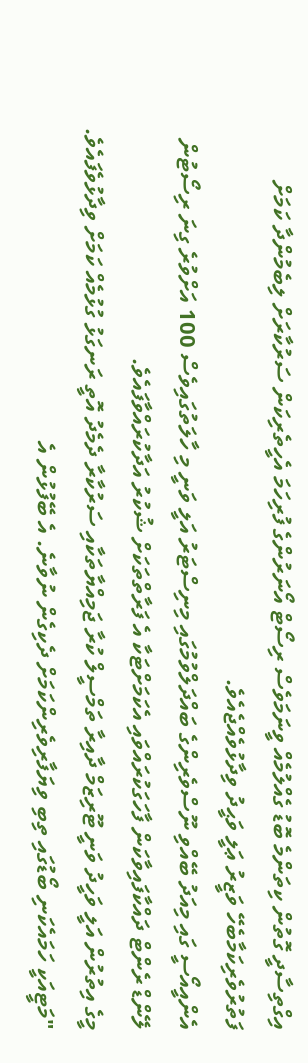އިގްތިސާދީ ގޮތުން ކިތަންމެ ބޮޑު ގެއްލުމެއް ވީނަމަވެސް ރިސޯޓް އޯނަރުންގެ ފުރިހަމަ އެހީތެރިކަން ސަރުކާރަށް ލިބެމުންދާ ކަމަށް ފަތުރުވެރިކަމާބެހޭ ވަޒީރު ޢަލީ ވަޙީދު ވިދާޅުވެއްޖެއެވެ.
އެންއީއޯސީ ގައި މިއަދު ބޭއްވި ނޫސްވެރިންގެ ބައްދަލްވުމުގައި މިނިސްޓަރު އަލީ ވަނީ މި ހާލަތުގައިވެސް 100 އަށްވުރެ ގިނަ ރިސޯޓުން ލޭންޑް ރެންޓް ދައްކާފައިވާކަން ފާހަގަކުރައްވައި އެކަމަށްޓަކާ އެ ފަރާތްތަކަށް ޝުކުރު އަދާކުރައްވާފައެވެ.
މީގެ އިތުރުން އަލީ ވަހީދު ވަނީ ޓޫރިޒަމް ދާއިރާ ތަމްސީލް ކުރާ ޖަމިއްޔާތަކާއި ސަރުކާރާ ދެމެދު އޮތީ ރަނގަޅު ގުޅުމެއް ކަމަށް ވިދާޅުވެފައެވެ.
"މަޓީއަކީ ހަމައެކަނި ބޯޑުގައި ތިބި ވިޔަފާރިވެރިންކަމަށް ދެކިގެން ނުވާނެ. އެ ބޭފުޅުން އެ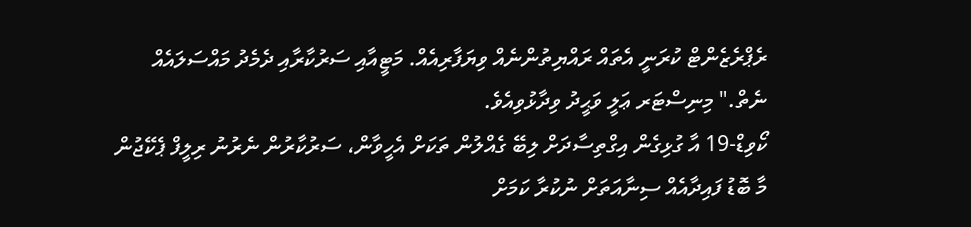ރެޕްރެޒެންޓް ކުރަނީ އެތައް ރައްޔިތުންނެއް ވިޔަފާރިއެއް. މަޓީއާއި ސަރުކާރާއި ދެމެދު މައްސަލައެއް ނެތް." މިނިސްޓަރ ޢަލީ ވަޙީދު ވިދާޅުވިއެވެ.
ކޯވިޑް-19 އާ ގުޅިގެން އިގްތިސާދަށް ލިބޭ ގެއްލުން ތަކަށް އެހީވާން، ސަރުކާރުން ނެރުނު ރިލީފް ޕެކޭޖުން މާ ބޮޑު ފައިދާއެއް ސިނާއަތަށް ނުކުރާ ކަމަށް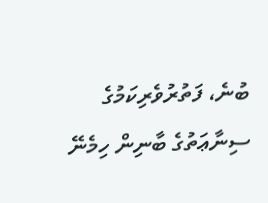ބުނެ، ފަތުރުވެރިކަމުގެ ސިނާޢަތުގެ ބާނިން ހިމެނޭ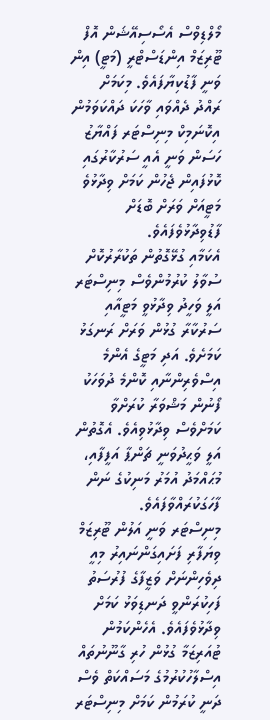މޯލްޑިވްސް އެސޯސިއޭޝަން އޮފް ޓޫރިޒަމް އިންޑަސްޓްރީ (މަޓީ) އިން ވަނީ ފާޑުކިޔާފައެވެ. މިކަމަށް ރައްދު ދެއްވައި ވާހަކަ ދައްކަވަމުން އިކޮނަމިކް މިނިސްޓަރ ފައްޔާޒު ހަސަން ވަނީ އެއީ ސަރުކާރުގައި ކޮޅުފައިން ޖެހުން ކަމަށް ވިދާޅުވެ މަޓީއަށް ވަރަށް ބޮޑަށް ފާޑުވިދާޅުވެފައެވެ.
އެކަމާއި ގުޅޭގޮތުން ތަކުރާރުކޮށް ސުވާލު ކުރުމުންވެސް މިނިސްޓަރ އަލީ ވަހީދު ވިދާޅުވީ މަޓީއާއި ސަރުކާރާ ގުޅުން ވަރަށް ރަނގަޅު ކަމަށެވެ. އަދި މަޓީގެ އެންމެ އިސްވެރިންނާއި ކޮންމެ ދުވަހަކު ފޯނުން މަޝްވަރާ ކުރަށްވާ ކަމަށްވެސް ވިދާޅުވިއެވެ. އެގޮތުން އަލީ ވަޙީދުވަނީ ޗަންޕާ އަފީފާއި، މުޙައްމަދު އުމަރު މަނިކުގެ ނަން ފާހަގަކުރައްވާފައެވެ.
މިނިސްޓަރ ވަނީ އަލުން ޓޫރިޒަމް ވިޔަފާރި ފަށައިގަންނައިރު މިއީ ދިވެހިންނަށް ވަޒީފާގެ ފުރުސަތު ފަހިކުރަންވީ ދަނޑިވަޅު ކަމަށް ވިދާޅުވެފައެވެ. އެހެންކަމުން ޓުއަރިޒަމާ ގުޅުން ހުރި ގާނޫނުތައް އިސްލާހުކުރުމުގެ މަސައްކަތް ވެސް ދަނީ ކުރަމުން ކަމަށް މިނިސްޓަރ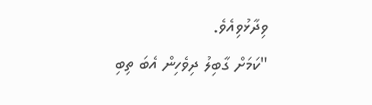ވިދާޅުވިއެވެ.
"ކަމަށް ގާބިލު ދިވެހިން އެބަ ތިބި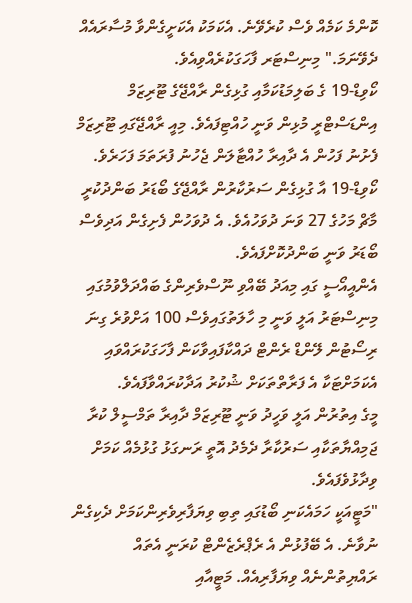ކޮންމެ ކަމެއް ވެސް ކުރެވޭނެ. އެކަމަކު އެކަށީގެންވާ މުސާރައެއް ދެވޭނަމަ." މިނިސްޓަރ ފާހަގަކުރެއްވިއެވެ.
ކޯވިޑް-19 ގެ ބަލިމަޑުކަމާއި ގުޅިގެން ރާއްޖޭގެ ޓޫރިޒަމް އިންޑަސްޓްރީ މުޅިން ވަނީ ހުއްޓިފައެވެ. މިއީ ރާއްޖޭގައި ޓޫރިޒަމް ފެށުނު ފަހުން އެ ދާއިރާ ހުއްޓާލަން ޖެހުނު ފުރަތަމަ ފަހަރެވެ.
ކޯވިޑް-19 އާ ގުޅިގެން ސަރުކާރުން ރާއްޖޭގެ ބޯޑަރު ބަންދުކުރީ މާޗް މަހުގެ 27 ވަނަ ދުވަހުއެވެ. އެ ދުވަހުން ފެށިގެން އަދިވެސް ބޯޑަރު ވަނީ ބަންދުކޮށްފައެވެ.
އެންއީއޯސީ ގައި މިއަދު ބޭއްވި ނޫސްވެރިންގެ ބައްދަލްވުމުގައި މިނިސްޓަރު އަލީ ވަނީ މި ހާލަތުގައިވެސް 100 އަށްވުރެ ގިނަ ރިސޯޓުން ލޭންޑް ރެންޓް ދައްކާފައިވާކަން ފާހަގަކުރައްވައި އެކަމަށްޓަކާ އެ ފަރާތްތަކަށް ޝުކުރު އަދާކުރައްވާފައެވެ.
މީގެ އިތުރުން އަލީ ވަހީދު ވަނީ ޓޫރިޒަމް ދާއިރާ ތަމްސީލް ކުރާ ޖަމިއްޔާތަކާއި ސަރުކާރާ ދެމެދު އޮތީ ރަނގަޅު ގުޅުމެއް ކަމަށް ވިދާޅުވެފައެވެ.
"މަޓީއަކީ ހަމައެކަނި ބޯޑުގައި ތިބި ވިޔަފާރިވެރިންކަމަށް ދެކިގެން ނުވާނެ. އެ ބޭފުޅުން އެ ރެޕްރެޒެންޓް ކުރަނީ އެތައް ރައްޔިތުންނެއް ވިޔަފާރިއެއް. މަޓީއާއި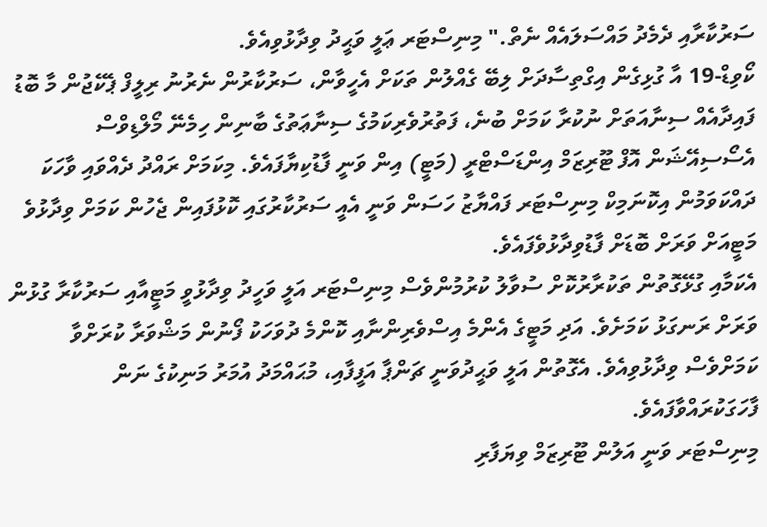ސަރުކާރާއި ދެމެދު މައްސަލައެއް ނެތް." މިނިސްޓަރ ޢަލީ ވަޙީދު ވިދާޅުވިއެވެ.
ކޯވިޑް-19 އާ ގުޅިގެން އިގްތިސާދަށް ލިބޭ ގެއްލުން ތަކަށް އެހީވާން، ސަރުކާރުން ނެރުނު ރިލީފް ޕެކޭޖުން މާ ބޮޑު ފައިދާއެއް ސިނާއަތަށް ނުކުރާ ކަމަށް ބުނެ، ފަތުރުވެރިކަމުގެ ސިނާޢަތުގެ ބާނިން ހިމެނޭ މޯލްޑިވްސް އެސޯސިއޭޝަން އޮފް ޓޫރިޒަމް އިންޑަސްޓްރީ (މަޓީ) އިން ވަނީ ފާޑުކިޔާފައެވެ. މިކަމަށް ރައްދު ދެއްވައި ވާހަކަ ދައްކަވަމުން އިކޮނަމިކް މިނިސްޓަރ ފައްޔާޒު ހަސަން ވަނީ އެއީ ސަރުކާރުގައި ކޮޅުފައިން ޖެހުން ކަމަށް ވިދާޅުވެ މަޓީއަށް ވަރަށް ބޮޑަށް ފާޑުވިދާޅުވެފައެވެ.
އެކަމާއި ގުޅޭގޮތުން ތަކުރާރުކޮށް ސުވާލު ކުރުމުންވެސް މިނިސްޓަރ އަލީ ވަހީދު ވިދާޅުވީ މަޓީއާއި ސަރުކާރާ ގުޅުން ވަރަށް ރަނގަޅު ކަމަށެވެ. އަދި މަޓީގެ އެންމެ އިސްވެރިންނާއި ކޮންމެ ދުވަހަކު ފޯނުން މަޝްވަރާ ކުރަށްވާ ކަމަށްވެސް ވިދާޅުވިއެވެ. އެގޮތުން އަލީ ވަޙީދުވަނީ ޗަންޕާ އަފީފާއި، މުޙައްމަދު އުމަރު މަނިކުގެ ނަން ފާހަގަކުރައްވާފައެވެ.
މިނިސްޓަރ ވަނީ އަލުން ޓޫރިޒަމް ވިޔަފާރި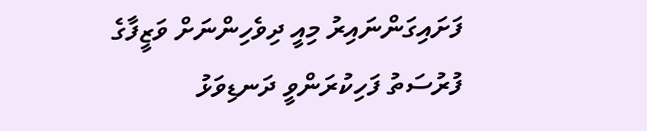ފަށައިގަންނައިރު މިއީ ދިވެހިންނަށް ވަޒީފާގެ ފުރުސަތު ފަހިކުރަންވީ ދަނޑިވަޅު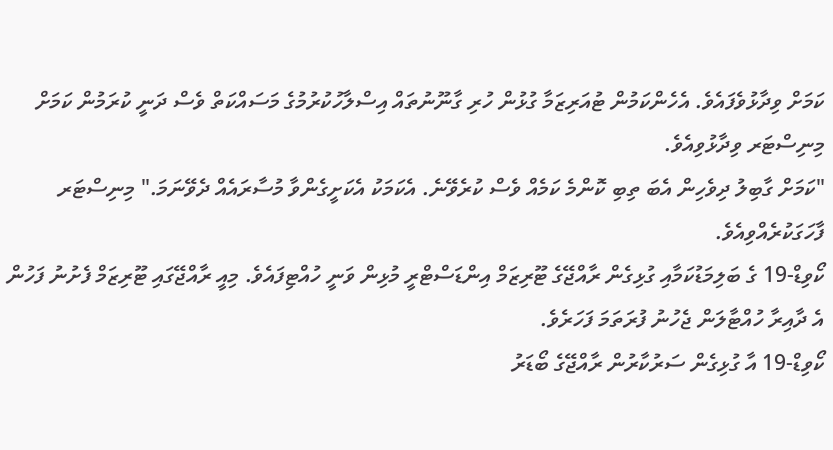ކަމަށް ވިދާޅުވެފައެވެ. އެހެންކަމުން ޓުއަރިޒަމާ ގުޅުން ހުރި ގާނޫނުތައް އިސްލާހުކުރުމުގެ މަސައްކަތް ވެސް ދަނީ ކުރަމުން ކަމަށް މިނިސްޓަރ ވިދާޅުވިއެވެ.
"ކަމަށް ގާބިލު ދިވެހިން އެބަ ތިބި ކޮންމެ ކަމެއް ވެސް ކުރެވޭނެ. އެކަމަކު އެކަށީގެންވާ މުސާރައެއް ދެވޭނަމަ." މިނިސްޓަރ ފާހަގަކުރެއްވިއެވެ.
ކޯވިޑް-19 ގެ ބަލިމަޑުކަމާއި ގުޅިގެން ރާއްޖޭގެ ޓޫރިޒަމް އިންޑަސްޓްރީ މުޅިން ވަނީ ހުއްޓިފައެވެ. މިއީ ރާއްޖޭގައި ޓޫރިޒަމް ފެށުނު ފަހުން އެ ދާއިރާ ހުއްޓާލަން ޖެހުނު ފުރަތަމަ ފަހަރެވެ.
ކޯވިޑް-19 އާ ގުޅިގެން ސަރުކާރުން ރާއްޖޭގެ ބޯޑަރު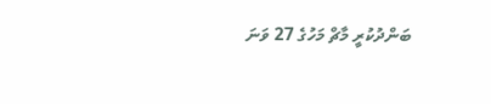ބަންދުކުރީ މާޗް މަހުގެ 27 ވަނަ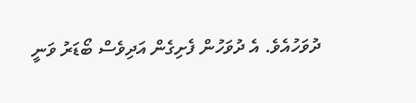ދުވަހުއެވެ. އެ ދުވަހުން ފެށިގެން އަދިވެސް ބޯޑަރު ވަނީ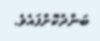ބަންދުކޮށްފައެވެ.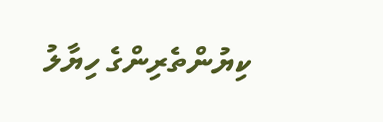ކިޔުންތެރިންގެ ހިޔާލު